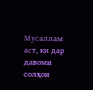Мусаллам аст, ки дар давоми солҳои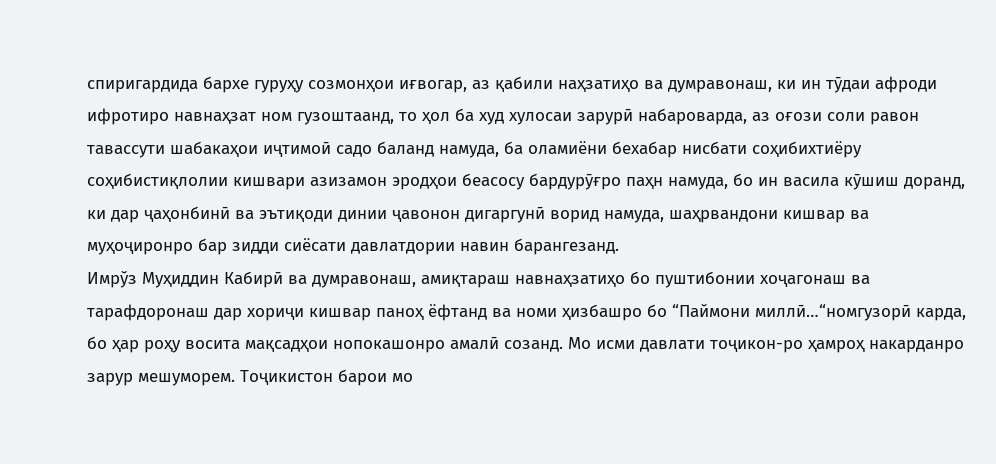спиригардида бархе гуруҳу созмонҳои иғвогар, аз қабили наҳзатиҳо ва думравонаш, ки ин тӯдаи афроди ифротиро навнаҳзат ном гузоштаанд, то ҳол ба худ хулосаи зарурӣ набароварда, аз оғози соли равон тавассути шабакаҳои иҷтимоӣ садо баланд намуда, ба оламиёни бехабар нисбати соҳибихтиёру соҳибистиқлолии кишвари азизамон эродҳои беасосу бардурӯғро паҳн намуда, бо ин васила кӯшиш доранд, ки дар ҷаҳонбинӣ ва эътиқоди динии ҷавонон дигаргунӣ ворид намуда, шаҳрвандони кишвар ва муҳоҷиронро бар зидди сиёсати давлатдории навин барангезанд.
Имрўз Муҳиддин Кабирӣ ва думравонаш, амиқтараш навнаҳзатиҳо бо пуштибонии хоҷагонаш ва тарафдоронаш дар хориҷи кишвар паноҳ ёфтанд ва номи ҳизбашро бо “Паймони миллӣ…“номгузорӣ карда, бо ҳар роҳу восита мақсадҳои нопокашонро амалӣ созанд. Мо исми давлати тоҷикон-ро ҳамроҳ накарданро зарур мешуморем. Тоҷикистон барои мо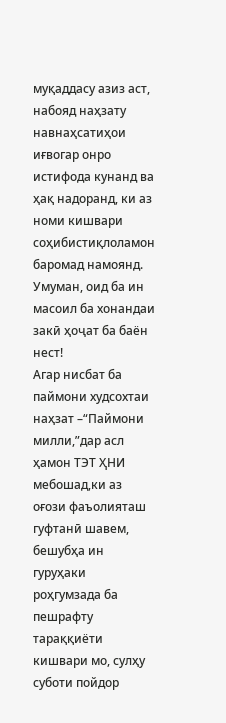муқаддасу азиз аст, набояд наҳзату навнаҳсатиҳои иғвогар онро истифода кунанд ва ҳақ надоранд, ки аз номи кишвари соҳибистиқлоламон баромад намоянд. Умуман, оид ба ин масоил ба хонандаи закӣ ҳоҷат ба баён нест!
Агар нисбат ба паймони худсохтаи наҳзат –“Паймони милли,”дар асл ҳамон ТЭТ ҲНИ мебошад,ки аз оғози фаъолияташ гуфтанӣ шавем, бешубҳа ин гуруҳаки роҳгумзада ба пешрафту тараққиёти кишвари мо, сулҳу суботи пойдор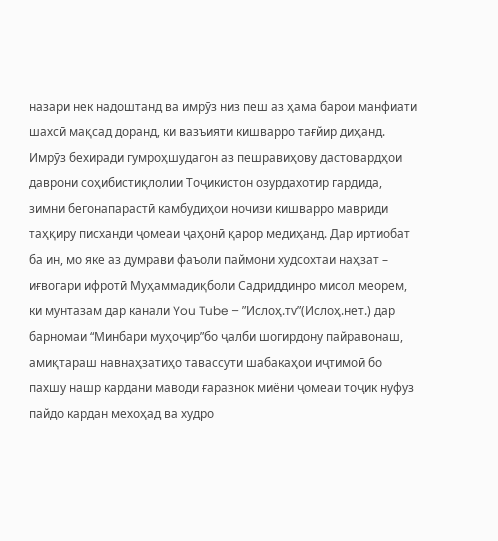назари нек надоштанд ва имрӯз низ пеш аз ҳама барои манфиати шахсӣ мақсад доранд, ки вазъияти кишварро тағйир диҳанд. Имрӯз бехиради гумроҳшудагон аз пешравиҳову дастовардҳои даврони соҳибистиқлолии Тоҷикистон озурдахотир гардида, зимни бегонапарастӣ камбудиҳои ночизи кишварро мавриди таҳқиру писханди ҷомеаи ҷаҳонӣ қарор медиҳанд. Дар иртиобат ба ин, мо яке аз думрави фаъоли паймони худсохтаи наҳзат – иғвогари ифротӣ Муҳаммадиқболи Садриддинро мисол меорем, ки мунтазам дар канали You Tube – ”Ислоҳ.тv”(Ислоҳ.нет.) дар барномаи “Минбари муҳоҷир”бо ҷалби шогирдону пайравонаш, амиқтараш навнаҳзатиҳо тавассути шабакаҳои иҷтимоӣ бо пахшу нашр кардани маводи ғаразнок миёни ҷомеаи тоҷик нуфуз пайдо кардан мехоҳад ва худро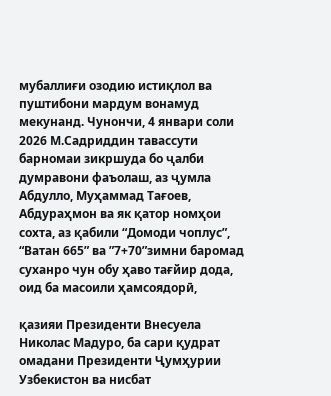мубаллиғи озодию истиқлол ва пуштибони мардум вонамуд мекунанд. Чунончи, 4 январи соли 2026 М.Садриддин тавассути барномаи зикршуда бо ҷалби думравони фаъолаш, аз ҷумла Абдулло, Муҳаммад Тағоев, Абдураҳмон ва як қатор номҳои сохта, аз қабили “Домоди чоплус”, “Ватан 665” ва ”7+70”зимни баромад суханро чун обу ҳаво тағйир дода, оид ба масоили ҳамсоядорӣ,

қазияи Президенти Внесуела Николас Мадуро, ба сари қудрат омадани Президенти Ҷумҳурии Узбекистон ва нисбат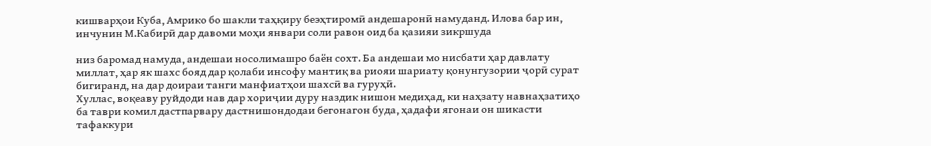кишварҳои Куба, Амрико бо шакли таҳқиру беэҳтиромӣ андешаронӣ намуданд. Илова бар ин, инчунин М.Кабирӣ дар давоми моҳи январи соли равон оид ба қазияи зикршуда

низ баромад намуда, андешаи носолимашро баён сохт. Ба андешаи мо нисбати ҳар давлату миллат, ҳар як шахс бояд дар қолаби инсофу мантиқ ва риояи шариату қонунгузории ҷорӣ сурат бигиранд, на дар доираи танги манфиатҳои шахсӣ ва гуруҳӣ.
Хуллас, воқеаву руйдоди нав дар хориҷии дуру наздик нишон медиҳад, ки наҳзату навнаҳзатиҳо ба таври комил дастпарвару дастнишондодаи бегонагон буда, ҳадафи ягонаи он шикасти тафаккури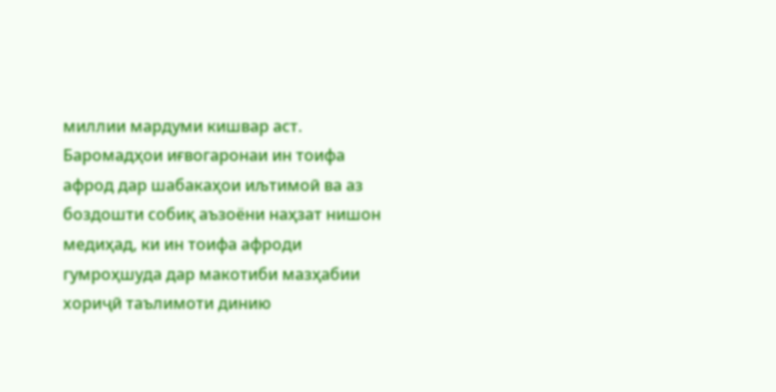миллии мардуми кишвар аст. Баромадҳои иғвогаронаи ин тоифа афрод дар шабакаҳои иљтимоӣ ва аз боздошти собиқ аъзоёни наҳзат нишон медиҳад, ки ин тоифа афроди гумроҳшуда дар макотиби мазҳабии хориҷӣ таълимоти динию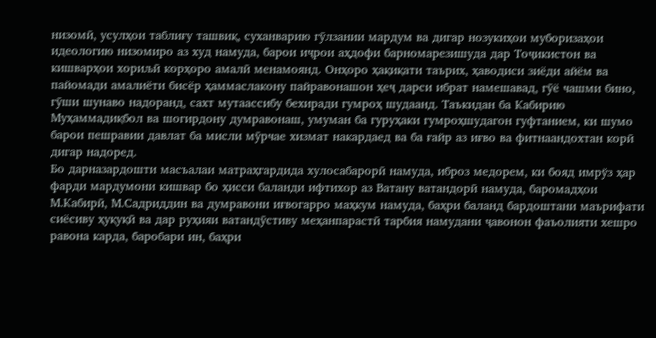низомӣ, усулҳои таблиғу ташвиқ, суханварию гӯлзании мардум ва дигар нозукиҳои муборизаҳои идеологию низомиро аз худ намуда, барои иҷрои аҳдофи барномарезишуда дар Тоҷикистон ва кишварҳои хориљӣ корҳоро амалӣ менамоянд. Онҳоро ҳақиқати таърих, ҳаводиси зиёди айём ва пайомади амалиёти бисёр ҳаммаслакону пайравонашон ҳеҷ дарси ибрат намешавад, гӯё чашми бино, гӯши шунаво надоранд, сахт мутаассибу бехиради гумроҳ шудаанд. Таъкидан ба Кабирию Муҳаммадиқбол ва шогирдону думравонаш, умуман ба гуруҳаки гумроҳшудагон гуфтанием, ки шумо барои пешравии давлат ба мисли мӯрчае хизмат накардаед ва ба ғайр аз иғво ва фитнаандохтан корӣ дигар надоред.
Бо дарназардошти масъалаи матраҳгардида хулосабарорӣ намуда, иброз медорем, ки бояд имрўз ҳар фарди мардумони кишвар бо ҳисси баланди ифтихор аз Ватану ватандорӣ намуда, баромадҳои М.Кабирӣ, М.Садриддин ва думравони иғвогарро маҳкум намуда, баҳри баланд бардоштани маърифати сиёсиву ҳуқуқӣ ва дар руҳияи ватандӯстиву меҳанпарастӣ тарбия намудани ҷавонон фаъолияти хешро равона карда, баробари ин, баҳри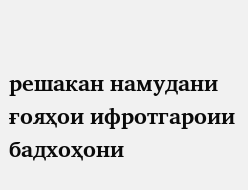решакан намудани ғояҳои ифротгароии бадхоҳони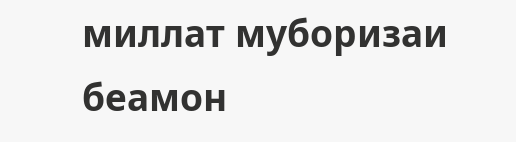миллат муборизаи беамон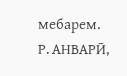мебарем.
Р. АНВАРӢ,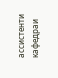ассистенти кафедраи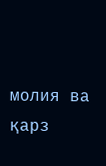молия ва қарз